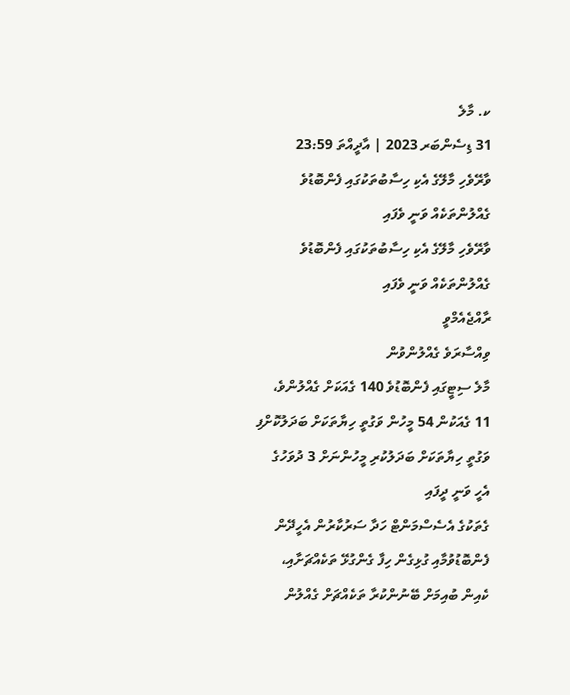ކ. މާލެ
31 ޑިސެންބަރ 2023 | އާދީއްތަ 23:59
ވާރޭވެހި މާލޭގެ އެކި ހިސާބުތަކުގައި ފެންބޮޑުވެ ގެއްލުންތަކެއް ވަނީ ވެފައި
ވާރޭވެހި މާލޭގެ އެކި ހިސާބުތަކުގައި ފެންބޮޑުވެ ގެއްލުންތަކެއް ވަނީ ވެފައި
ރާއްޖެއެމްވީ
ވިއްސާރަވެ ގެއްލުންވުން
މާލެ ސިޓީގައި ފެންބޮޑުވެ 140 ގެއަކަށް ގެއްލުންވެ، 11 ގެއަކުން 54 މީހުން ވަގުތީ ހިޔާތަކަށް ބަދަލުކޮށްފި
ވަގުތީ ހިޔާތަކަށް ބަދަލުކުރި މީހުންނަށް 3 ދުވަހުގެ އެހީ ވަނީ ދީފައި
ގެތަކުގެ އެސެސްމަންޓް ހަދާ ސަރުކާރުން އެހީދޭން
ފެންބޮޑުވުމާއި ގުޅިގެން ހިފާ ގެންގުޅޭ ތަކެއްޗަށާއި، ކެއިން ބުއިމަށް ބޭނުންކުރާ ތަކެއްޗަށް ގެއްލުން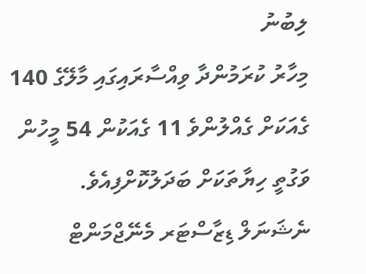ލިބުނު
މިހާރު ކުރަމުންދާ ވިއްސާރައިގައި މާލޭގެ 140 ގެއަކަށް ގެއްލުންވެ 11 ގެއަކުން 54 މީހުން ވަގުތީ ހިޔާތަކަށް ބަދަލުކޮށްފިއެވެ.
ނެޝަނަލް ޑިޒާސްޓަރ މެނޭޖްމަންޓް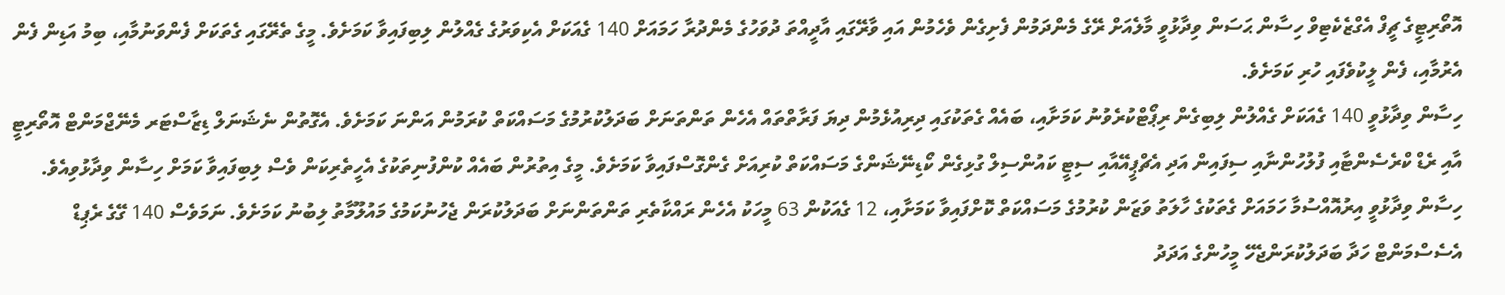އޮތޯރިޓީގެ ޗީފް އެގްޒެކެޓިވް ހިސާން ޙަސަން ވިދާޅުވީ މާލެއަށް ރޭގެ މެންދަމުން ފެށިގެން ވެހެމުން އައި ވާރޭގައި އާދީއްތަ ދުވަހުގެ މެންދުރާ ހަމައަށް 140 ގެއަކަށް އެކިވަރުގެ ގެއްލުން ލިބިފައިވާ ކަމަށެވެ. މީގެ ތެރޭގައި ގެތަކަށް ފެންވަނުމާއި، ބިމު އަޑިން ފެން އެރުމާއި، ފެން ލީކުވެފައި ހުރި ކަމަށެވެ.
ހިސާން ވިދާޅުވީ 140 ގެއަކަށް ގެއްލުން ލިބިގެން ރިޕޯޓްކުރެވުނު ކަމަށާއި، ބައެއް ގެތަކުގައި ދިރިއުޅެމުން ދިޔަ ފަރާތްތައް އެހެން ތަންތަނަށް ބަދަލުކުރުމުގެ މަސައްކަތް ކުރަމުން އަންނަ ކަމަށެވެ. އެގޮތުން ނެޝަނަލް ޑިޒާސްޓަރ މެނޭޖްމަންޓް އޮތޯރިޓީ އާއި ރެޑް ކްރެސެންޓާއި ފުލުހުންނާއި ސިފައިން އަދި އެޗްޕީއޭއާއި ސިޓީ ކައުންސިލް ގުޅިގެން ކޯޑިނޭޝަންގެ މަސައްކަތް ކުރިއަށް ގެންގޮސްފައިވާ ކަމަށެވެ. މީގެ އިތުރުން ބައެއް ކުންފުނިތަކުގެ އެހީތެރިކަން ވެސް ލިބިފައިވާ ކަމަށް ހިސާން ވިދާޅުވިއެވެ.
ހިސާން ވިދާޅުވީ އިރުއޮއްސުމާ ހަމައަށް ގެތަކުގެ ހާލަތު ވަޒަން ކުރުމުގެ މަސައްކަތް ކޮށްފައިވާ ކަމަށާއި، 12 ގެއަކުން 63 މީހަކު އެހެން ރައްކާތެރި ތަންތަންނަށް ބަދަލުކުރަން ޖެހުނުކަމުގެ މައުލޫމާތު ލިބުނު ކަމަށެވެ. ނަމަވެސް 140 ގޭގެ ރެޕިޑް އެސެސްމަންޓް ހަދާ ބަދަލުކުރަންޖެހޭ މީހުންގެ އަދަދު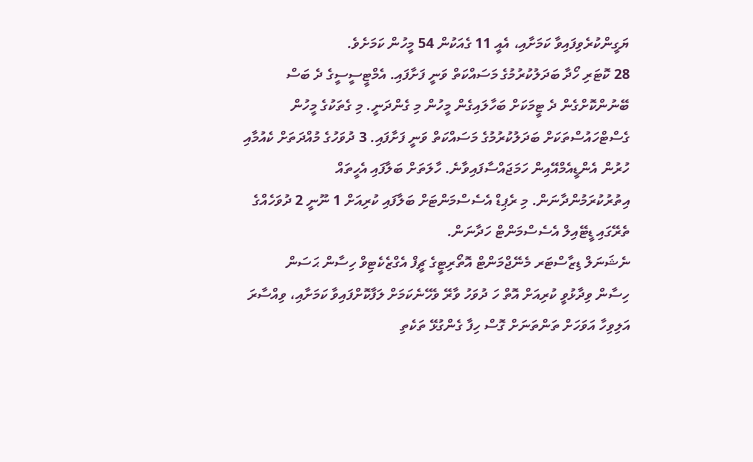ޔަގީންކުރެވިފައިވާ ކަމަށާއި، އެއީ 11 ގެއަކުން 54 މީހުން ކަމަށެވެ.
28 ކޮޓަރި ހޯދާ ބަދަލުކުރުމުގެ މަސައްކަތް ވަނީ ފަށާފައި. އެމްޓީސީސީގެ ދެ ބަސް ބޭނުންކޮށްގެން ދެ ޓީމަކަށް ބަހާލައިގެން މީހުން މި ގެންދަނީ. މި ގެތަކުގެ މީހުން ގެސްޓްހައުސްތަކަށް ބަދަލުކުރުމުގެ މަސައްކަތް ވަނީ ފަށާފައި. 3 ދުވަހުގެ މުއްދަތަށް ކެއުމާއި ހުރުން އެންޑީއެމްއޭއިން ހަމަޖައްސާފައިވާނެ. ހާލަތަށް ބަލާފައި އެހީތައް އިތުރުކުރަމުންދާނަން. މި ރެޕިޑް އެސެސްމަންޓަށް ބަލާފައި ކުރިއަށް 1 ނޫނީ 2 ދުވަހެއްގެ ތެރޭގައި ޑީޓޭއިލް އެސެސްމަންޓް ހަދާނަން.
ނެޝަނަލް ޑިޒާސްޓަރ މެނޭޖްމަންޓް އޮތޯރިޓީގެ ޗީފް އެގްޒެކެޓިވް ހިސާން ޙަސަން
ހިސާން ވިދާޅުވީ ކުރިއަށް އޮތް ހަ ދުވަހު ވާރޭ ވެހޭނެކަމަށް ލަފާކޮށްފައިވާ ކަމަށާއި، ވިއްސާރަ އަލިވިހާ އަވަހަށް ތަންތަނަށް ގޮސް ހިފާ ގެންގުޅޭ ތަކެތި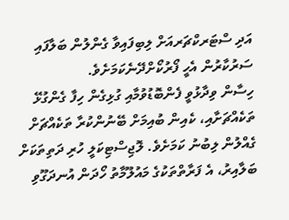އަދި ސްޓަރކްޗަރއަށް ލިބިފައިވާ ގެންލުން ބަލާފައި ސަރުކާރުން އެހީ ފޯރުކޯށްދޭނެކަމަށެވެ.
ހިސާން ވިދާޅުވީ ފެންބޮޑުވުމާއި ގުޅިގެން ހިފާ ގެންގުޅޭ ތަކެއްޗަށާއި، ކެއިން ބުއިމަށް ބޭނުންކުރާ ތަކެއްޗަށް ގެއްލުން ލިބުނު ކަމަށެވެ. ލޮޖިސްޓިކަލީ ހުރި ދަތިތަކަށް ބަލާއިރު، އެ ފަރާތްތަކުގެ މައުލޫމާތު ހޯދަން އުނދަގޫވި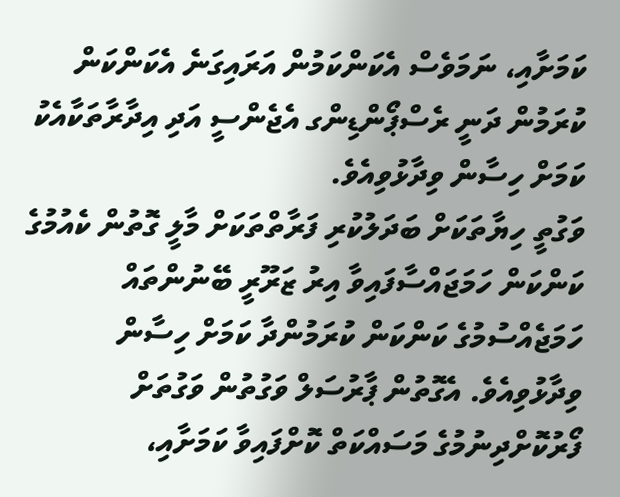ކަމަށާއި، ނަމަވެސް އެކަންކަމުން އަރައިގަނެ އެކަންކަން ކުރަމުން ދަނީ ރެސްޕޯންޑިންގ އެޖެންސީ އަދި އިދާރާތަކާއެކު ކަމަށް ހިސާން ވިދާޅުވިއެވެ.
ވަގުތީ ހިޔާތަކަށް ބަދަލުކުރި ފަރާތްތަކަށް މާލީ ގޮތުން ކެއުމުގެ ކަންކަން ހަމަޖައްސާފައިވާ އިރު ޒަރޫރީ ބޭނުންތައް ހަމަޖެއްސުމުގެ ކަންކަން ކުރަމުންދާ ކަމަށް ހިސާން ވިދާޅުވިއެވެ. އެގޮތުން ޕާރުސަލް ވަގުތުން ވަގުތަށް ފޯރުކޮށްދިނުމުގެ މަސައްކަތް ކޮށްފައިވާ ކަމަށާއި،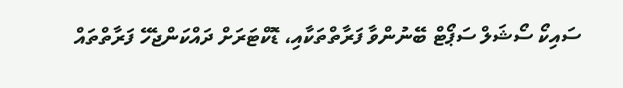ސައިކޯ ސޯޝަލް ސަޕޯޓް ބޭނުންވާ ފަރާތްތަކާއި، ޑޮކްޓަރަށް ދައްކަންޖެހޭ ފަރާތްތައް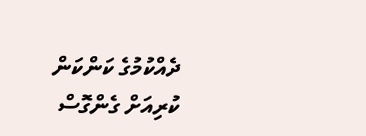ދެއްކުމުގެ ކަންކަން ކުރިއަށް ގެންގޮސް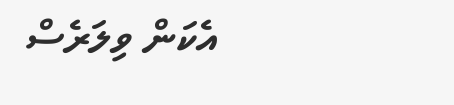އެކަން ވިލަރެސް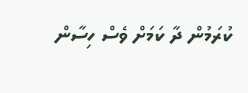ކުރަމުން ދާ ކަމަށް ވެސް ހިސާން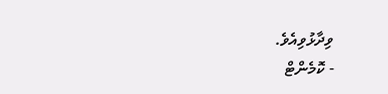ވިދާޅުވިއެވެ.
- ކޮމެންޓް